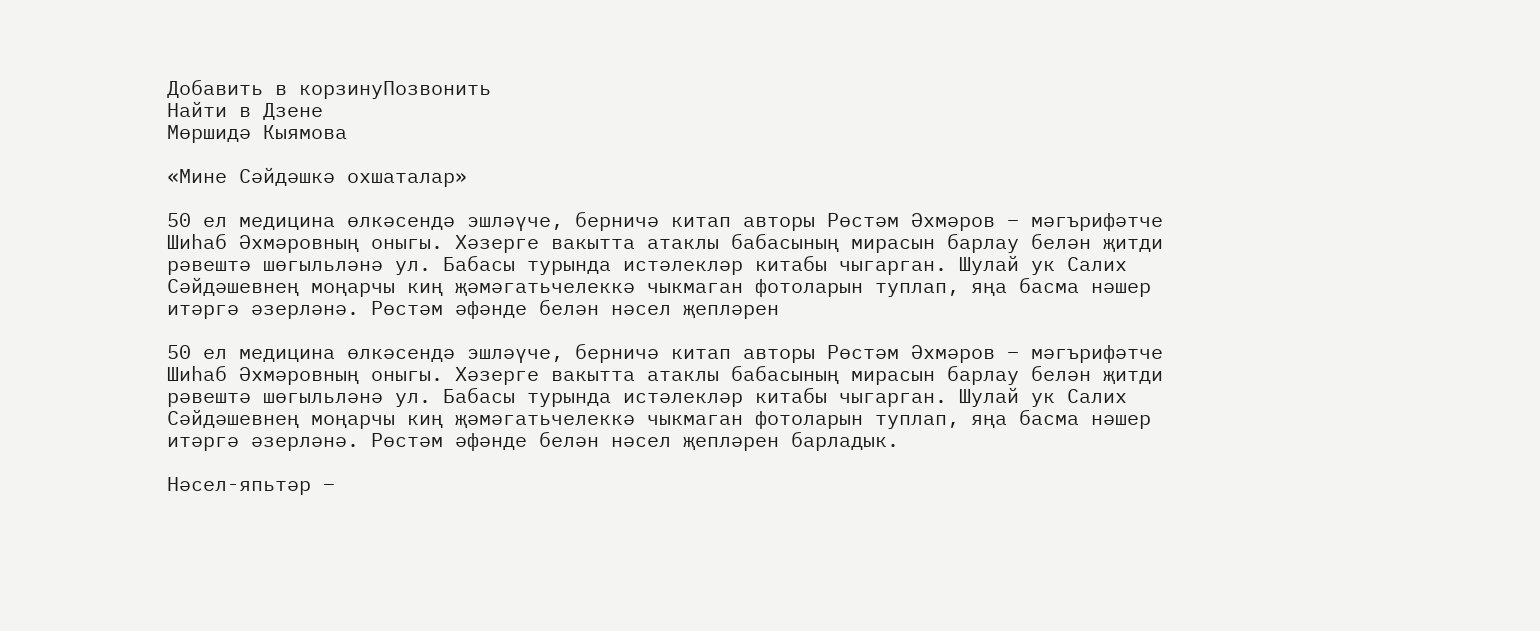Добавить в корзинуПозвонить
Найти в Дзене
Мөршидә Кыямова

«Мине Сәйдәшкә охшаталар»

50 ел медицина өлкәсендә эшләүче, берничә китап авторы Рөстәм Әхмәров – мәгърифәтче Шиһаб Әхмәровның оныгы. Хәзерге вакытта атаклы бабасының мирасын барлау белән җитди рәвештә шөгыльләнә ул. Бабасы турында истәлекләр китабы чыгарган. Шулай ук Салих Сәйдәшевнең моңарчы киң җәмәгатьчелеккә чыкмаган фотоларын туплап, яңа басма нәшер итәргә әзерләнә. Рөстәм әфәнде белән нәсел җепләрен

50 ел медицина өлкәсендә эшләүче, берничә китап авторы Рөстәм Әхмәров – мәгърифәтче Шиһаб Әхмәровның оныгы. Хәзерге вакытта атаклы бабасының мирасын барлау белән җитди рәвештә шөгыльләнә ул. Бабасы турында истәлекләр китабы чыгарган. Шулай ук Салих Сәйдәшевнең моңарчы киң җәмәгатьчелеккә чыкмаган фотоларын туплап, яңа басма нәшер итәргә әзерләнә. Рөстәм әфәнде белән нәсел җепләрен барладык.

Нәсел-япьтәр –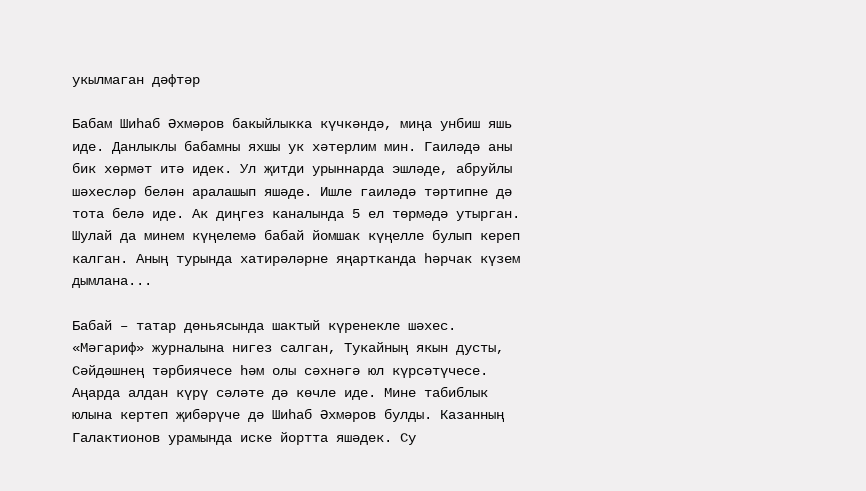укылмаган дәфтәр

Бабам Шиһаб Әхмәров бакыйлыкка күчкәндә, миңа унбиш яшь иде. Данлыклы бабамны яхшы ук хәтерлим мин. Гаиләдә аны бик хөрмәт итә идек. Ул җитди урыннарда эшләде, абруйлы шәхесләр белән аралашып яшәде. Ишле гаиләдә тәртипне дә тота белә иде. Ак диңгез каналында 5 ел төрмәдә утырган. Шулай да минем күңелемә бабай йомшак күңелле булып кереп калган. Аның турында хатирәләрне яңартканда һәрчак күзем дымлана...

Бабай – татар дөньясында шактый күренекле шәхес. «Мәгариф» журналына нигез салган, Тукайның якын дусты, Сәйдәшнең тәрбиячесе һәм олы сәхнәгә юл күрсәтүчесе. Аңарда алдан күрү сәләте дә көчле иде. Мине табиблык юлына кертеп җибәрүче дә Шиһаб Әхмәров булды. Казанның Галактионов урамында иске йортта яшәдек. Су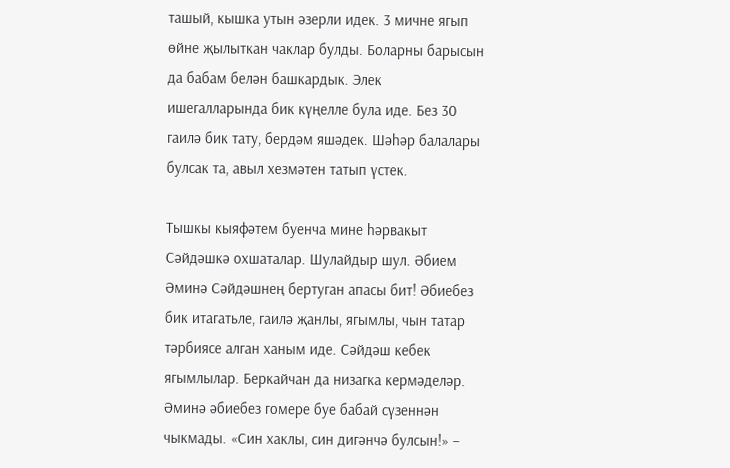ташый, кышка утын әзерли идек. 3 мичне ягып өйне җылыткан чаклар булды. Боларны барысын да бабам белән башкардык. Элек ишегалларында бик күңелле була иде. Без 30 гаилә бик тату, бердәм яшәдек. Шәһәр балалары булсак та, авыл хезмәтен татып үстек.

Тышкы кыяфәтем буенча мине һәрвакыт Сәйдәшкә охшаталар. Шулайдыр шул. Әбием Әминә Сәйдәшнең бертуган апасы бит! Әбиебез бик итагатьле, гаилә җанлы, ягымлы, чын татар тәрбиясе алган ханым иде. Сәйдәш кебек ягымлылар. Беркайчан да низагка кермәделәр. Әминә әбиебез гомере буе бабай сүзеннән чыкмады. «Син хаклы, син дигәнчә булсын!» –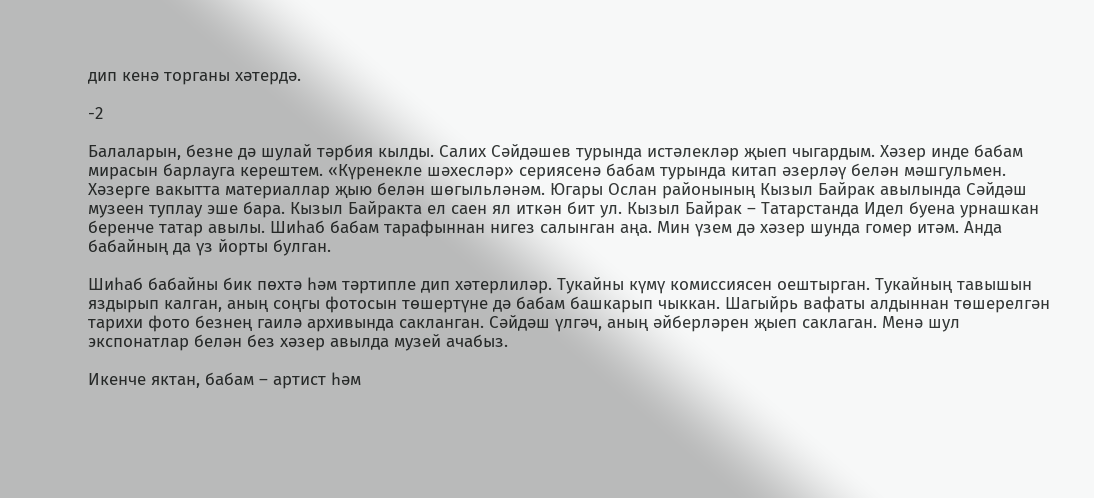дип кенә торганы хәтердә.

-2

Балаларын, безне дә шулай тәрбия кылды. Салих Сәйдәшев турында истәлекләр җыеп чыгардым. Хәзер инде бабам мирасын барлауга керештем. «Күренекле шәхесләр» сериясенә бабам турында китап әзерләү белән мәшгульмен. Хәзерге вакытта материаллар җыю белән шөгыльләнәм. Югары Ослан районының Кызыл Байрак авылында Сәйдәш музеен туплау эше бара. Кызыл Байракта ел саен ял иткән бит ул. Кызыл Байрак – Татарстанда Идел буена урнашкан беренче татар авылы. Шиһаб бабам тарафыннан нигез салынган аңа. Мин үзем дә хәзер шунда гомер итәм. Анда бабайның да үз йорты булган.

Шиһаб бабайны бик пөхтә һәм тәртипле дип хәтерлиләр. Тукайны күмү комиссиясен оештырган. Тукайның тавышын яздырып калган, аның соңгы фотосын төшертүне дә бабам башкарып чыккан. Шагыйрь вафаты алдыннан төшерелгән тарихи фото безнең гаилә архивында сакланган. Сәйдәш үлгәч, аның әйберләрен җыеп саклаган. Менә шул экспонатлар белән без хәзер авылда музей ачабыз.

Икенче яктан, бабам – артист һәм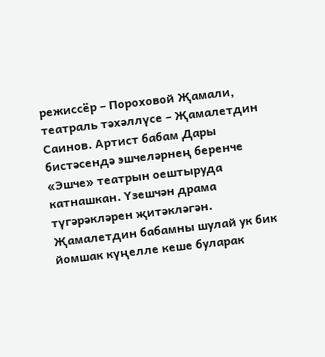режиссёр – Пороховой Җамали, театраль тәхәллүсе – Җамалетдин Саинов. Артист бабам Дары бистәсендә эшчеләрнең беренче «Эшче» театрын оештыруда катнашкан. Үзешчән драма түгәрәкләрен җитәкләгән. Җамалетдин бабамны шулай ук бик йомшак күңелле кеше буларак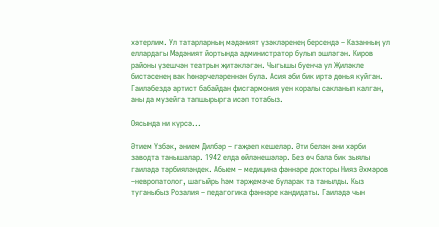хәтерлим. Ул татарларның мәдәният үзәкләренең берсендә – Казанның ул еллардагы Мәдәният йортында администратор булып эшләгән. Киров районы үзешчән театрын җитәкләгән. Чыгышы буенча ул Җиләкле бистәсенең вак һөнәрчеләреннән була. Асия әби бик иртә дөнья куйган. Гаиләбездә артист бабайдан фисгармония уен коралы сакланып калган, аны да музейга тапшырырга исәп тотабыз.

Оясында ни күрсә...

Әтием Үзбәк, әнием Дилбәр – гаҗәеп кешеләр. Әти белән әни хәрби заводта танышалар. 1942 елда өйләнешәләр. Без өч бала бик зыялы гаиләдә тәрбияләндек. Абыем – медицина фәннәре докторы Нияз Әхмәров –невропатолог, шагыйрь һәм тәрҗемәче буларак та танылды. Кыз туганыбыз Розалия – педагогика фәннәре кандидаты. Гаиләдә чын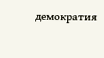демократия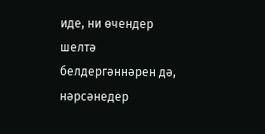иде, ни өчендер шелтә белдергәннәрен дә, нәрсәнедер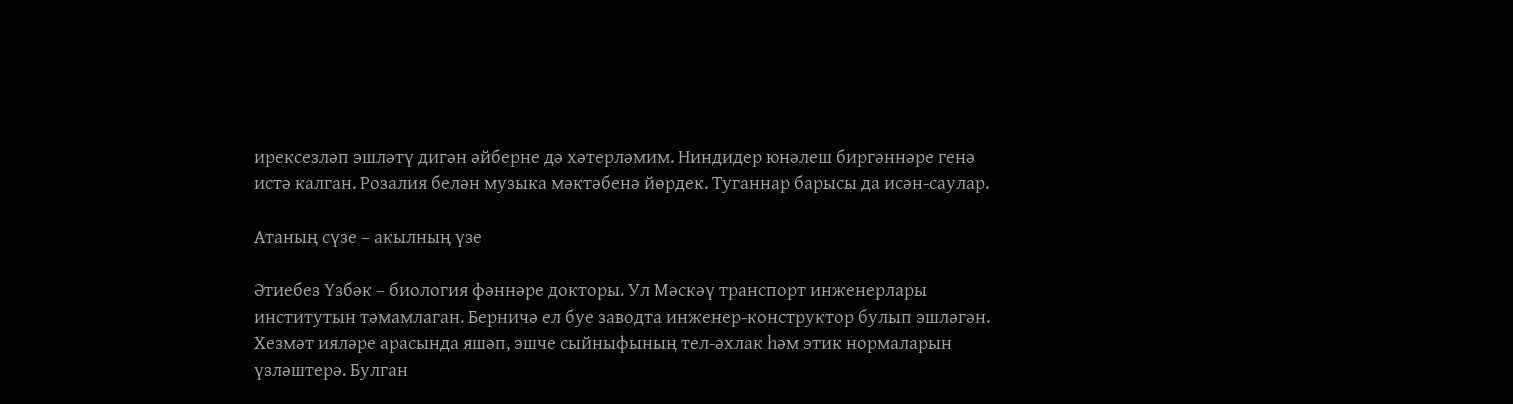ирексезләп эшләтү дигән әйберне дә хәтерләмим. Ниндидер юнәлеш биргәннәре генә истә калган. Розалия белән музыка мәктәбенә йөрдек. Туганнар барысы да исән-саулар.

Атаның сүзе – акылның үзе

Әтиебез Үзбәк – биология фәннәре докторы. Ул Мәскәү транспорт инженерлары институтын тәмамлаган. Берничә ел буе заводта инженер-конструктор булып эшләгән. Хезмәт ияләре арасында яшәп, эшче сыйныфының тел-әхлак һәм этик нормаларын үзләштерә. Булган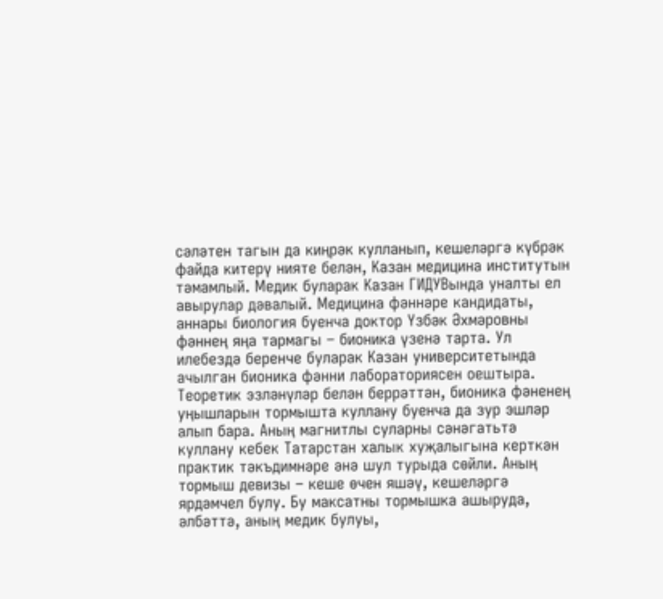сәләтен тагын да киңрәк кулланып, кешеләргә күбрәк файда китерү нияте белән, Казан медицина институтын тәмамлый. Медик буларак Казан ГИДУВында уналты ел авырулар дәвалый. Медицина фәннәре кандидаты, аннары биология буенча доктор Үзбәк Әхмәровны фәннең яңа тармагы – бионика үзенә тарта. Ул илебездә беренче буларак Казан университетында ачылган бионика фәнни лабораториясен оештыра. Теоретик эзләнүләр белән беррәттән, бионика фәненең уңышларын тормышта куллану буенча да зур эшләр алып бара. Аның магнитлы суларны сәнәгатьтә куллану кебек Татарстан халык хуҗалыгына керткән практик тәкъдимнәре әнә шул турыда сөйли. Аның тормыш девизы – кеше өчен яшәү, кешеләргә ярдәмчел булу. Бу максатны тормышка ашыруда, әлбәттә, аның медик булуы,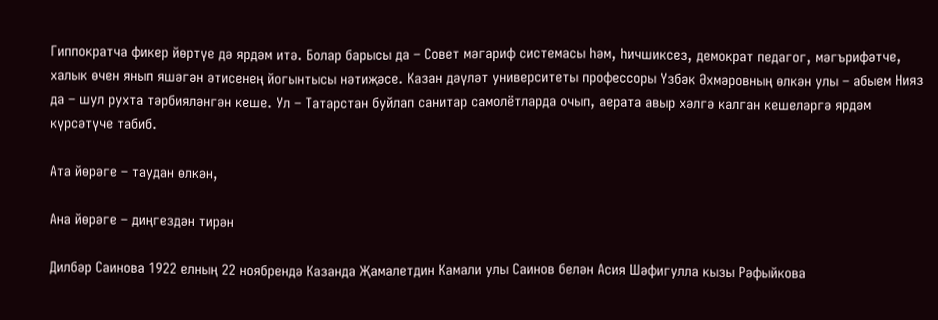Гиппократча фикер йөртүе дә ярдәм итә. Болар барысы да – Совет мәгариф системасы һәм, һичшиксез, демократ педагог, мәгърифәтче, халык өчен янып яшәгән әтисенең йогынтысы нәтиҗәсе. Казан дәүләт университеты профессоры Үзбәк Әхмәровның өлкән улы – абыем Нияз да – шул рухта тәрбияләнгән кеше. Ул – Татарстан буйлап санитар самолётларда очып, аерата авыр хәлгә калган кешеләргә ярдәм күрсәтүче табиб.

Ата йөрәге – таудан өлкән,

Ана йөрәге – диңгездән тирән

Дилбәр Саинова 1922 елның 22 ноябрендә Казанда Җамалетдин Камали улы Саинов белән Асия Шәфигулла кызы Рәфыйкова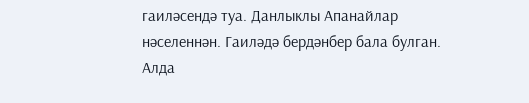гаиләсендә туа. Данлыклы Апанайлар нәселеннән. Гаиләдә бердәнбер бала булган. Алда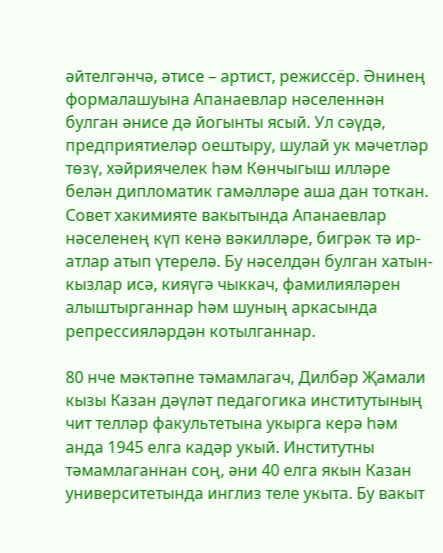әйтелгәнчә, әтисе – артист, режиссёр. Әнинең формалашуына Апанаевлар нәселеннән булган әнисе дә йогынты ясый. Ул сәүдә, предприятиеләр оештыру, шулай ук мәчетләр төзү, хәйриячелек һәм Көнчыгыш илләре белән дипломатик гамәлләре аша дан тоткан. Совет хакимияте вакытында Апанаевлар нәселенең күп кенә вәкилләре, бигрәк тә ир-атлар атып үтерелә. Бу нәселдән булган хатын-кызлар исә, кияүгә чыккач, фамилияләрен алыштырганнар һәм шуның аркасында репрессияләрдән котылганнар.

80 нче мәктәпне тәмамлагач, Дилбәр Җамали кызы Казан дәүләт педагогика институтының чит телләр факультетына укырга керә һәм анда 1945 елга кадәр укый. Институтны тәмамлаганнан соң, әни 40 елга якын Казан университетында инглиз теле укыта. Бу вакыт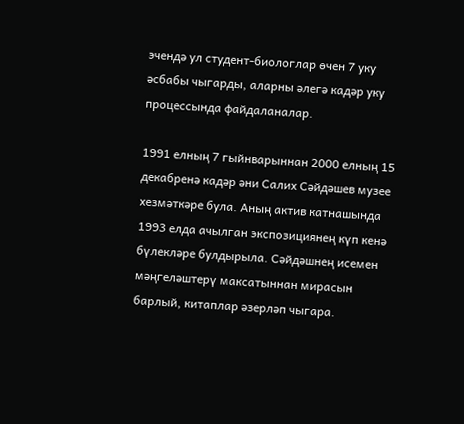эчендә ул студент-биологлар өчен 7 уку әсбабы чыгарды, аларны әлегә кадәр уку процессында файдаланалар.

1991 елның 7 гыйнварыннан 2000 елның 15 декабренә кадәр әни Салих Сәйдәшев музее хезмәткәре була. Аның актив катнашында 1993 елда ачылган экспозициянең күп кенә бүлекләре булдырыла. Сәйдәшнең исемен мәңгеләштерү максатыннан мирасын барлый, китаплар әзерләп чыгара.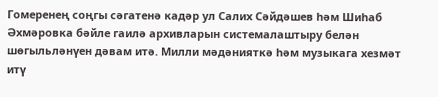Гомеренең соңгы сәгатенә кадәр ул Салих Сәйдәшев һәм Шиһаб Әхмәровка бәйле гаилә архивларын системалаштыру белән шөгыльләнүен дәвам итә. Милли мәдәнияткә һәм музыкага хезмәт итү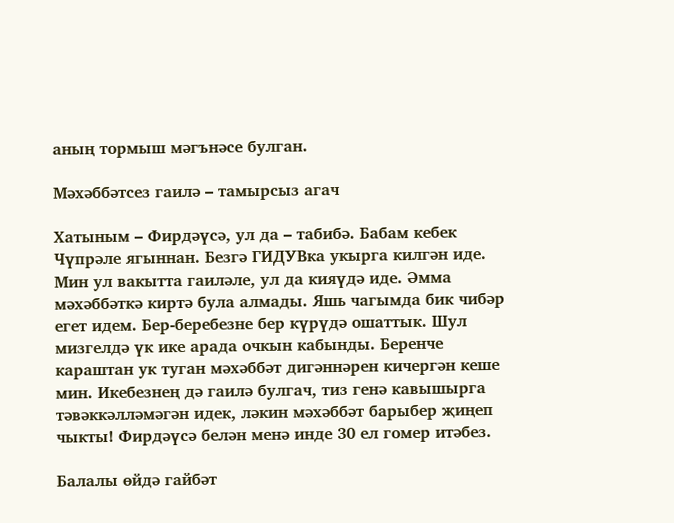аның тормыш мәгънәсе булган.

Мәхәббәтсез гаилә – тамырсыз агач

Хатыным – Фирдәүсә, ул да – табибә. Бабам кебек Чүпрәле ягыннан. Безгә ГИДУВка укырга килгән иде. Мин ул вакытта гаиләле, ул да кияүдә иде. Әмма мәхәббәткә киртә була алмады. Яшь чагымда бик чибәр егет идем. Бер-беребезне бер күрүдә ошаттык. Шул мизгелдә үк ике арада очкын кабынды. Беренче караштан ук туган мәхәббәт дигәннәрен кичергән кеше мин. Икебезнең дә гаилә булгач, тиз генә кавышырга тәвәккәлләмәгән идек, ләкин мәхәббәт барыбер җиңеп чыкты! Фирдәүсә белән менә инде 30 ел гомер итәбез.

Балалы өйдә гайбәт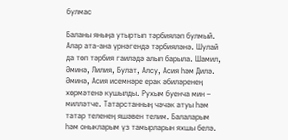булмас

Баланы яныңа утыртып тәрбияләп булмый. Алар ата-ана үрнәгендә тәрбияләнә. Шулай да төп тәрбия гаиләдә алып барыла. Шамил, Әминә, Лилия, Булат, Алсу, Асия һәм Дилә. Әминә, Асия исемнәре ерак әбиләренең хөрмәтенә кушылды. Рухым буенча мин – милләтче. Татарстанның чәчәк атуы һәм татар теленең яшәвен телим. Балаларым һәм оныкларым үз тамырларын яхшы белә.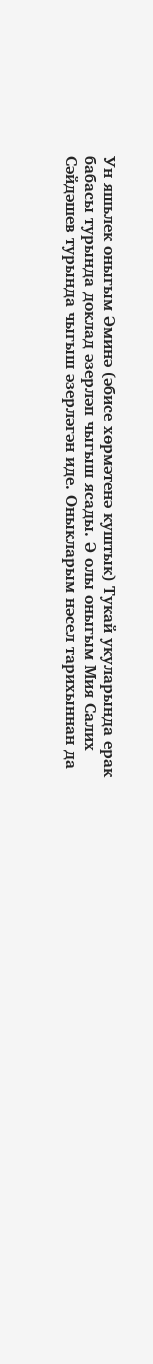Ун яшьлек оныгым Әминә (әбисе хөрмәтенә куштык) Тукай укуларында ерак бабасы турында доклад әзерләп чыгыш ясады. Ә олы оныгым Мия Салих Сәйдәшев турында чыгыш әзерләгән иде. Оныкларым нәсел тарихыннан да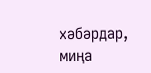хәбәрдар, миңа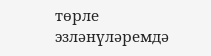төрле эзләнүләремдә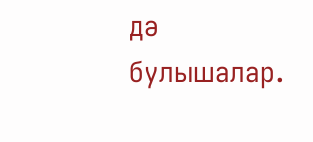дә булышалар.